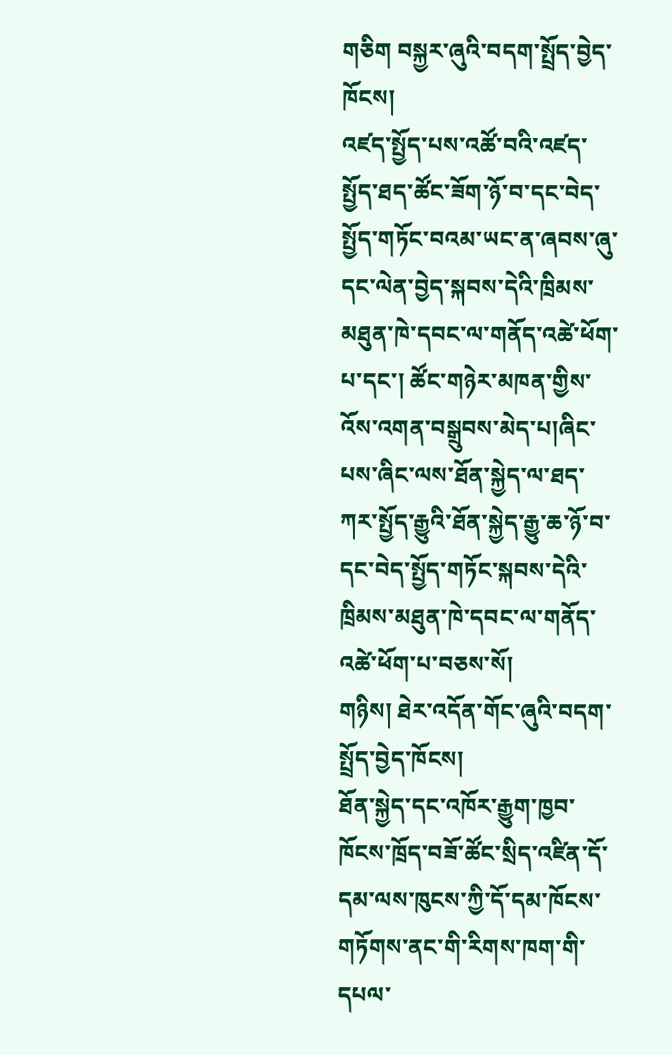གཅིག བསྐྱར་ཞུའི་བདག་སྤྲོད་བྱེད་ཁོངས།
འཛད་སྤྱོད་པས་འཚོ་བའི་འཛད་སྤྱོད་ཐད་ཚོང་ཟོག་ཉོ་བ་དང་བེད་སྤྱོད་གཏོང་བའམ་ཡང་ན་ཞབས་ཞུ་དང་ལེན་བྱེད་སྐབས་དེའི་ཁྲིམས་མཐུན་ཁེ་དབང་ལ་གནོད་འཚེ་ཕོག་པ་དང་། ཚོང་གཉེར་མཁན་གྱིས་འོས་འགན་བསྒྲུབས་མེད་པ།ཞིང་པས་ཞིང་ལས་ཐོན་སྐྱེད་ལ་ཐད་ཀར་སྤྱོད་རྒྱུའི་ཐོན་སྐྱེད་རྒྱུ་ཆ་ཉོ་བ་དང་བེད་སྤྱོད་གཏོང་སྐབས་དེའི་ཁྲིམས་མཐུན་ཁེ་དབང་ལ་གནོད་འཚེ་ཕོག་པ་བཅས་སོ།
གཉིས། ཐེར་འདོན་གོང་ཞུའི་བདག་སྤྲོད་བྱེད་ཁོངས།
ཐོན་སྐྱེད་དང་འཁོར་རྒྱུག་ཁྱབ་ཁོངས་ཁྲོད་བཟོ་ཚོང་སྲིད་འཛིན་དོ་དམ་ལས་ཁུངས་ཀྱི་དོ་དམ་ཁོངས་གཏོགས་ནང་གི་རིགས་ཁག་གི་དཔལ་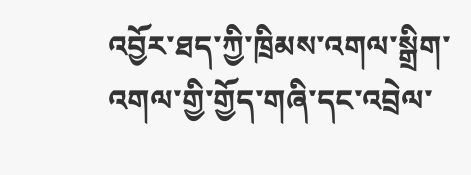འབྱོར་ཐད་ཀྱི་ཁྲིམས་འགལ་སྒྲིག་འགལ་གྱི་གྱོད་གཞི་དང་འབྲེལ་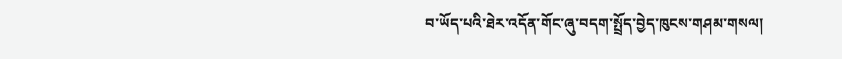བ་ཡོད་པའི་ཐེར་འདོན་གོང་ཞུ་བདག་སྤྲོད་བྱེད་ཁུངས་གཤམ་གསལ།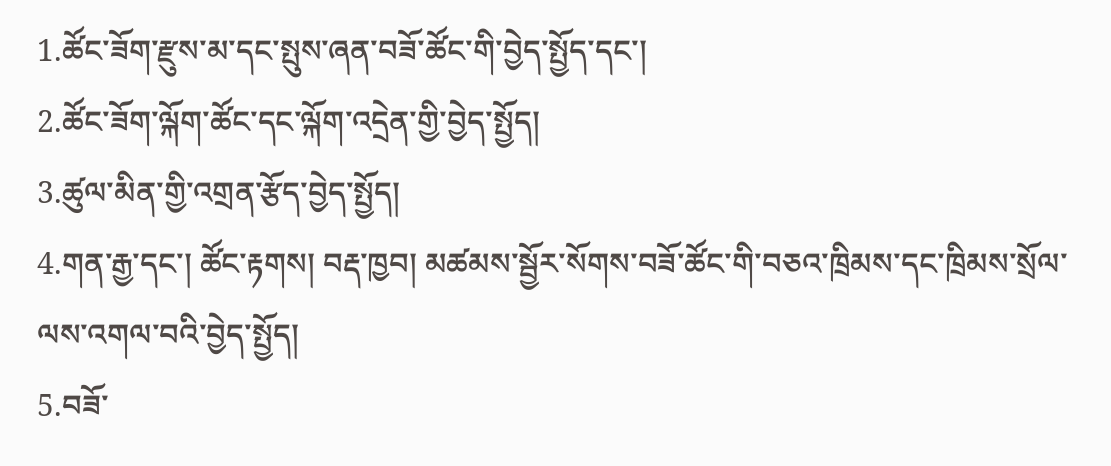1.ཚོང་ཟོག་རྫུས་མ་དང་སྤུས་ཞན་བཟོ་ཚོང་གི་བྱེད་སྤྱོད་དང་།
2.ཚོང་ཟོག་ལྐོག་ཚོང་དང་ལྐོག་འདྲེན་གྱི་བྱེད་སྤྱོད།
3.ཚུལ་མིན་གྱི་འགྲན་རྩོད་བྱེད་སྤྱོད།
4.གན་རྒྱ་དང་། ཚོང་རྟགས། བརྡ་ཁྱབ། མཚམས་སྦྱོར་སོགས་བཟོ་ཚོང་གི་བཅའ་ཁྲིམས་དང་ཁྲིམས་སྲོལ་ལས་འགལ་བའི་བྱེད་སྤྱོད།
5.བཟོ་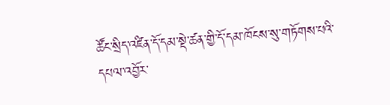ཚོང་སྲིད་འཛིན་དོ་དམ་སྡེ་ཚན་གྱི་དོ་དམ་ཁོངས་སུ་གཏོགས་པའི་དཔལ་འབྱོར་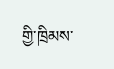གྱི་ཁྲིམས་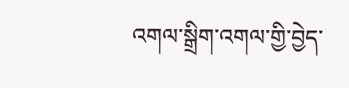འགལ་སྒྲིག་འགལ་གྱི་བྱེད་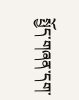སྤྱོད་གཞན་དག་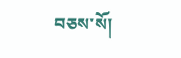བཅས་སོ།